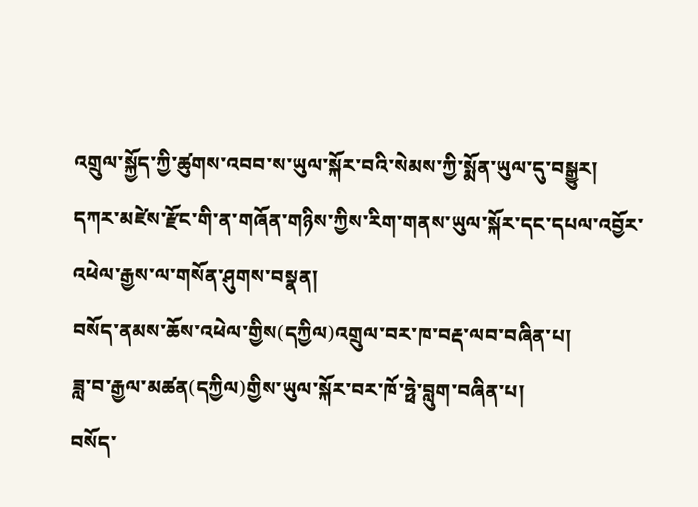འགྲུལ་སྐྱོད་ཀྱི་ཚུགས་འབབ་ས་ཡུལ་སྐོར་བའི་སེམས་ཀྱི་སྨོན་ཡུལ་དུ་བསྒྱུར།
དཀར་མཛེས་རྫོང་གི་ན་གཞོན་གཉིས་ཀྱིས་རིག་གནས་ཡུལ་སྐོར་དང་དཔལ་འབྱོར་འཕེལ་རྒྱས་ལ་གསོན་ཤུགས་བསྣན།
བསོད་ནམས་ཆོས་འཕེལ་གྱིས(དཀྱིལ)འགྲུལ་བར་ཁ་བརྡ་ལབ་བཞིན་པ།
ཟླ་བ་རྒྱལ་མཚན(དཀྱིལ)གྱིས་ཡུལ་སྐོར་བར་ཁོ་ཧྥེ་བླུག་བཞིན་པ།
བསོད་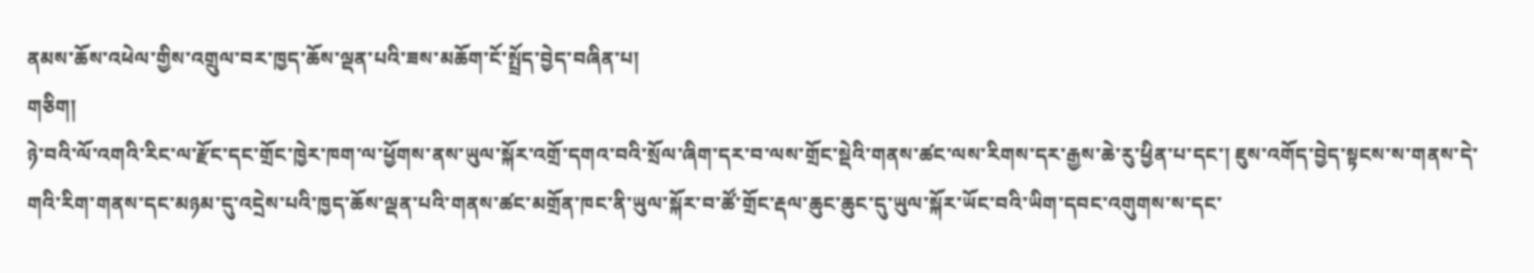ནམས་ཆོས་འཕེལ་གྱིས་འགྲུལ་བར་ཁྱད་ཆོས་ལྡན་པའི་ཟས་མཆོག་ངོ་སྤྲོད་བྱེད་བཞིན་པ།
གཅིག།
ཉེ་བའི་ལོ་འགའི་རིང་ལ་རྫོང་དང་གྲོང་ཁྱེར་ཁག་ལ་ཕྱོགས་ནས་ཡུལ་སྐོར་འགྲོ་དགའ་བའི་སྲོལ་ཞིག་དར་བ་ལས་གྲོང་སྡེའི་གནས་ཚང་ལས་རིགས་དར་རྒྱས་ཆེ་རུ་ཕྱིན་པ་དང་། ཇུས་འགོད་བྱེད་སྟངས་ས་གནས་དེ་གའི་རིག་གནས་དང་མཉམ་དུ་འདྲེས་པའི་ཁྱད་ཆོས་ལྡན་པའི་གནས་ཚང་མགྲོན་ཁང་ནི་ཡུལ་སྐོར་བ་ཚོ་གྲོང་རྡལ་ཆུང་ཆུང་དུ་ཡུལ་སྐོར་ཡོང་བའི་ཡིག་དབང་འགུགས་ས་དང་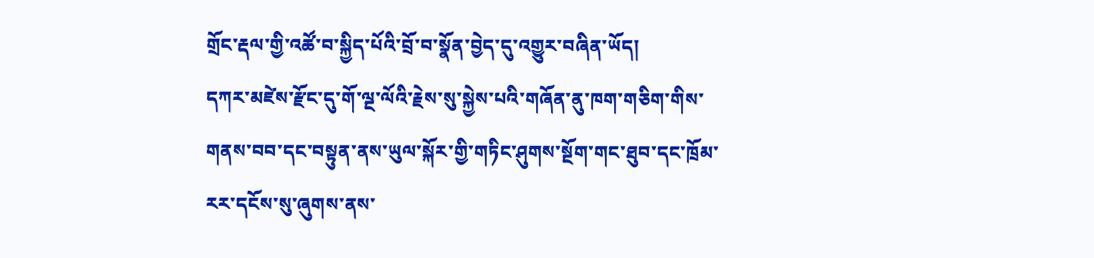གྲོང་རྡལ་གྱི་འཚོ་བ་སྐྱིད་པོའི་བྲོ་བ་སྣོན་བྱེད་དུ་འགྱུར་བཞིན་ཡོད།
དཀར་མཛེས་རྫོང་དུ་གོ་ལྔ་ལོའི་རྗེས་སུ་སྐྱེས་པའི་གཞོན་ནུ་ཁག་གཅིག་གིས་གནས་བབ་དང་བསྟུན་ནས་ཡུལ་སྐོར་གྱི་གཏིང་ཤུགས་སྔོག་གང་ཐུབ་དང་ཁྲོམ་རར་དངོས་སུ་ཞུགས་ནས་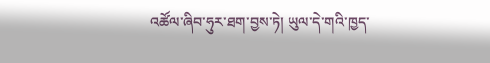འཚོལ་ཞིབ་ཧུར་ཐག་བྱས་ཏེ། ཡུལ་དེ་གའི་ཁྱད་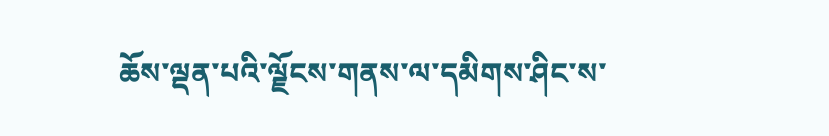ཆོས་ལྡན་པའི་ལྗོངས་གནས་ལ་དམིགས་ཤིང་ས་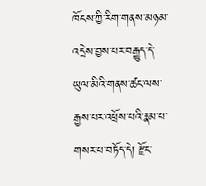ཁོངས་ཀྱི་རིག་གནས་མཉམ་འདྲེས་བྱས་པར་བརྒྱུད་དེ་ཡུལ་མིའི་གནས་ཚང་ལས་རྒྱས་པར་འཕྲོས་པའི་རྣམ་པ་གསར་པ་བཏོད་དེ། རྫོང་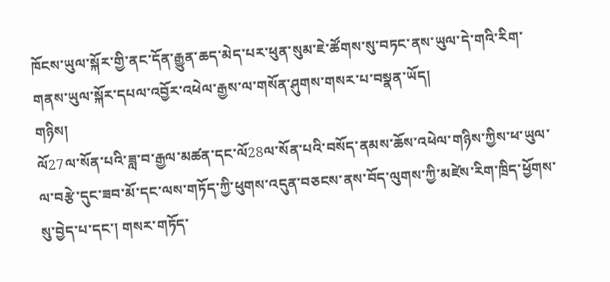ཁོངས་ཡུལ་སྐོར་གྱི་ནང་དོན་རྒྱུན་ཆད་མེད་པར་ཕུན་སུམ་ཇེ་ཚོགས་སུ་བཏང་ནས་ཡུལ་དེ་གའི་རིག་གནས་ཡུལ་སྐོར་དཔལ་འབྱོར་འཕེལ་རྒྱས་ལ་གསོན་ཤུགས་གསར་པ་བསྣན་ཡོད།
གཉིས།
ལོ27ལ་སོན་པའི་ཟླ་བ་རྒྱལ་མཚན་དང་ལོ28ལ་སོན་པའི་བསོད་ནམས་ཆོས་འཕེལ་གཉིས་ཀྱིས་ཕ་ཡུལ་ལ་བརྩེ་དུང་ཟབ་མོ་དང་ལས་གཏོད་ཀྱི་ཕུགས་འདུན་བཅངས་ནས་བོད་ལུགས་ཀྱི་མཛེས་རིག་ཁྲིད་ཕྱོགས་སུ་བྱེད་པ་དང་། གསར་གཏོད་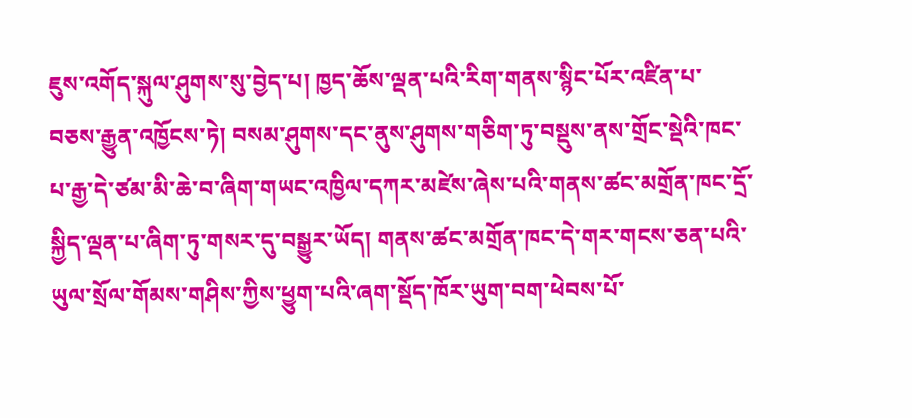ཇུས་འགོད་སྐུལ་ཤུགས་སུ་བྱེད་པ། ཁྱད་ཆོས་ལྡན་པའི་རིག་གནས་སྙིང་པོར་འཛིན་པ་བཅས་རྒྱུན་འཁྱོངས་ཏེ། བསམ་ཤུགས་དང་ནུས་ཤུགས་གཅིག་ཏུ་བསྡུས་ནས་གྲོང་སྡེའི་ཁང་པ་རྒྱ་དེ་ཙམ་མི་ཆེ་བ་ཞིག་གཡང་འཁྱིལ་དཀར་མཛེས་ཞེས་པའི་གནས་ཚང་མགྲོན་ཁང་དྲོ་སྐྱིད་ལྡན་པ་ཞིག་ཏུ་གསར་དུ་བསྒྱུར་ཡོད། གནས་ཚང་མགྲོན་ཁང་དེ་གར་གངས་ཅན་པའི་ཡུལ་སྲོལ་གོམས་གཤིས་ཀྱིས་ཕྱུག་པའི་ཞག་སྡོད་ཁོར་ཡུག་བག་ཕེབས་པོ་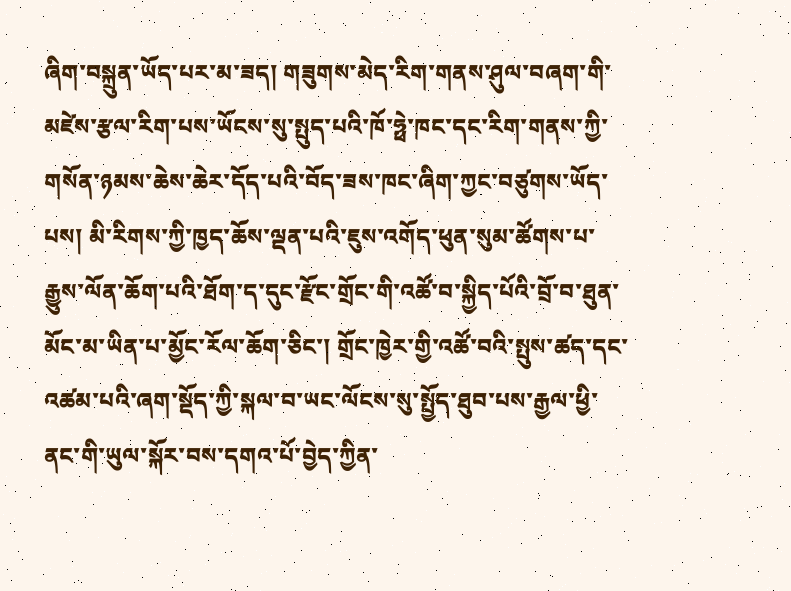ཞིག་བསྐྲུན་ཡོད་པར་མ་ཟད། གཟུགས་མེད་རིག་གནས་ཤུལ་བཞག་གི་མཛེས་རྩལ་རིག་པས་ཡོངས་སུ་སྤུད་པའི་ཁོ་ཧྥེ་ཁང་དང་རིག་གནས་ཀྱི་གསོན་ཉམས་ཆེས་ཆེར་དོད་པའི་བོད་ཟས་ཁང་ཞིག་ཀྱང་བཙུགས་ཡོད་པས། མི་རིགས་ཀྱི་ཁྱད་ཆོས་ལྡན་པའི་ཇུས་འགོད་ཕུན་སུམ་ཚོགས་པ་རྒྱུས་ལོན་ཆོག་པའི་ཐོག་ད་དུང་རྫོང་གྲོང་གི་འཚོ་བ་སྐྱིད་པོའི་བྲོ་བ་ཐུན་མོང་མ་ཡིན་པ་མྱོང་རོལ་ཆོག་ཅིང་། གྲོང་ཁྱེར་གྱི་འཚོ་བའི་སྤུས་ཚད་དང་འཚམ་པའི་ཞག་སྡོད་ཀྱི་སྐལ་བ་ཡང་ལོངས་སུ་སྤྱོད་ཐུབ་པས་རྒྱལ་ཕྱི་ནང་གི་ཡུལ་སྐོར་བས་དགའ་པོ་བྱེད་ཀྱིན་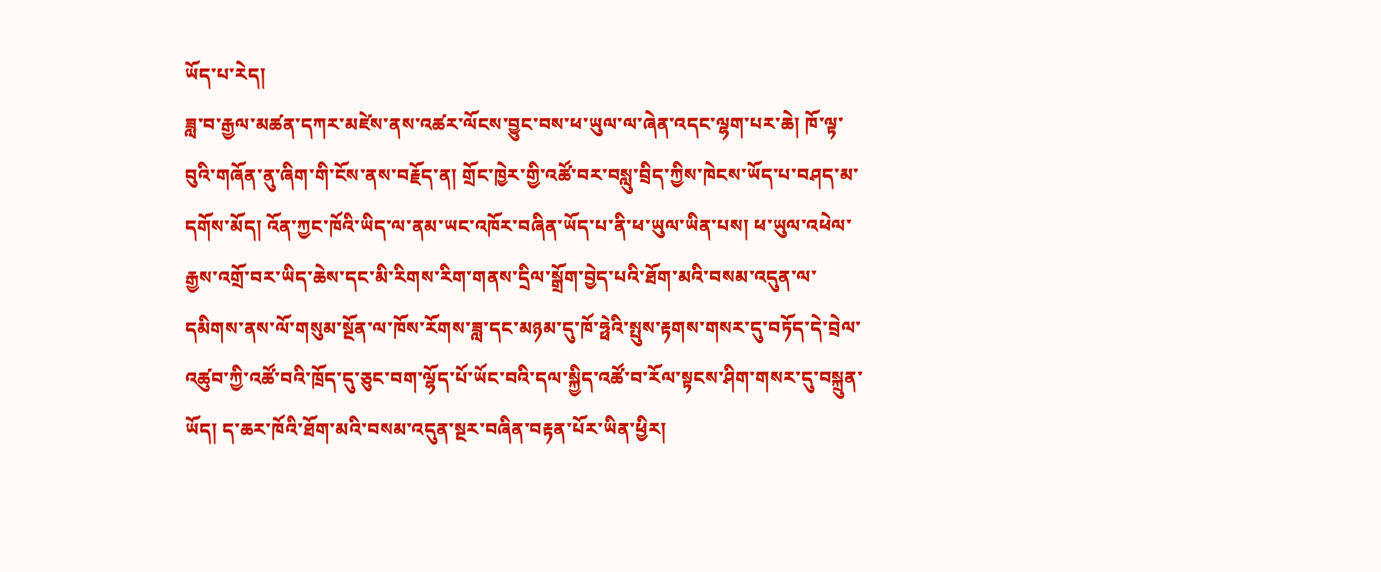ཡོད་པ་རེད།
ཟླ་བ་རྒྱལ་མཚན་དཀར་མཛེས་ནས་འཚར་ལོངས་བྱུང་བས་ཕ་ཡུལ་ལ་ཞེན་འདང་ལྷག་པར་ཆེ། ཁོ་ལྟ་བུའི་གཞོན་ནུ་ཞིག་གི་ངོས་ནས་བརྗོད་ན། གྲོང་ཁྱེར་གྱི་འཚོ་བར་བསླུ་བྲིད་ཀྱིས་ཁེངས་ཡོད་པ་བཤད་མ་དགོས་མོད། འོན་ཀྱང་ཁོའི་ཡིད་ལ་ནམ་ཡང་འཁོར་བཞིན་ཡོད་པ་ནི་ཕ་ཡུལ་ཡིན་པས། ཕ་ཡུལ་འཕེལ་རྒྱས་འགྲོ་བར་ཡིད་ཆེས་དང་མི་རིགས་རིག་གནས་དྲིལ་སྒྲོག་བྱེད་པའི་ཐོག་མའི་བསམ་འདུན་ལ་དམིགས་ནས་ལོ་གསུམ་སྔོན་ལ་ཁོས་རོགས་ཟླ་དང་མཉམ་དུ་ཁོ་ཧྥེའི་སྤུས་རྟགས་གསར་དུ་བཏོད་དེ་བྲེལ་འཚུབ་ཀྱི་འཚོ་བའི་ཁྲོད་དུ་ཅུང་བག་ལྷོད་པོ་ཡོང་བའི་དལ་སྐྱིད་འཚོ་བ་རོལ་སྟངས་ཤིག་གསར་དུ་བསྐྲུན་ཡོད། ད་ཆར་ཁོའི་ཐོག་མའི་བསམ་འདུན་སྔར་བཞིན་བརྟན་པོར་ཡིན་ཕྱིར།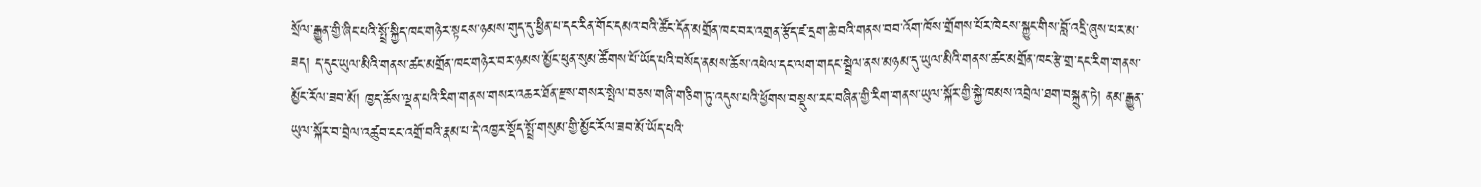སྲོལ་རྒྱུན་གྱི་ཞིང་པའི་སྤྲོ་སྐྱིད་ཁང་གཉེར་སྟངས་ཉམས་གུད་དུ་ཕྱིན་པ་དང་རིན་གོང་དམའ་བའི་ཚོང་དོན་མགྲོན་ཁང་བར་འགྲན་རྩོད་ཛ་དྲག་ཆེ་བའི་གནས་བབ་འོག་ཁོས་གྲོགས་པོར་ཁེངས་སྐྱུང་གིས་བློ་འདྲི་ཞུས་པར་མ་ཟད། ད་དུང་ཡུལ་མིའི་གནས་ཚང་མགྲོན་ཁང་གཉེར་བར་ཉམས་མྱོང་ཕུན་སུམ་ཚོགས་པོ་ཡོད་པའི་བསོད་ནམས་ཆོས་འཕེལ་དང་ལག་གདང་སྦྲེལ་ནས་མཉམ་དུ་ཡུལ་མིའི་གནས་ཚང་མགྲོན་ཁང་རྩེ་གྲ་དང་རིག་གནས་མྱོང་རོལ་ཟབ་མོ། ཁྱད་ཆོས་ལྡན་པའི་རིག་གནས་གསར་འཆར་ཐོན་རྫས་གསར་སྤེལ་བཅས་གཞི་གཅིག་ཏུ་འདུས་པའི་ཕྱོགས་བསྡུས་རང་བཞིན་གྱི་རིག་གནས་ཡུལ་སྐོར་གྱི་སྐྱེ་ཁམས་འབྲེལ་ཐག་བསྐྲུན་ཏེ། ནམ་རྒྱུན་ཡུལ་སྐོར་བ་བྲེལ་འཚུབ་ངང་འགྲོ་བའི་རྣམ་པ་དེ་འཁྱར་སྡོད་སྤྲོ་གསུམ་གྱི་མྱོང་རོལ་ཟབ་མོ་ཡོད་པའི་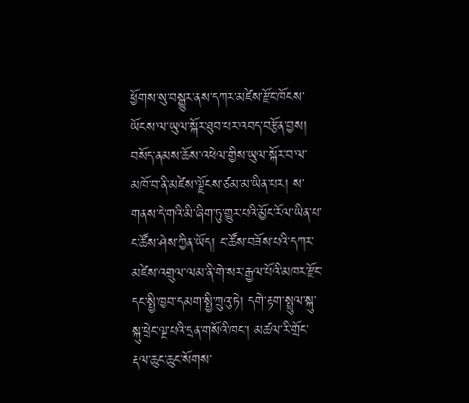ཕྱོགས་སུ་བསྒྱུར་ནས་དཀར་མཛེས་རྫོང་ཁོངས་ཡོངས་ལ་ཡུལ་སྐོར་ཐུབ་པར་འབད་བརྩོན་བྱས།
བསོད་ནམས་ཆོས་འཕེལ་གྱིས་ཡུལ་སྐོར་བ་ལ་མཁོ་བ་ནི་མཛེས་ལྗོངས་ཙམ་མ་ཡིན་པར། ས་གནས་དེ་གའི་མི་ཞིག་ཏུ་གྱུར་པའི་མྱོང་རོལ་ཡིན་པ་ང་ཚོས་ཤེས་ཀྱིན་ཡོད། ང་ཚོས་བཟོས་པའི་དཀར་མཛེས་འགྲུལ་ལམ་ནི་གེ་སར་རྒྱལ་པོའི་མཁར་རྫོང་དང་སྤྱི་ཁྱབ་དམག་སྤྱི་ཀྲུའུ་ཏེ། དགེ་རྟག་སྤྲུལ་སྐུ་སྐུ་ཕྲེང་ལྔ་པའི་དྲན་གསོའི་ཁང་། མཚལ་རི་གྲོང་རྡལ་ཆུང་ཆུང་སོགས་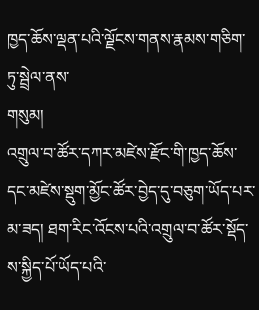ཁྱད་ཆོས་ལྡན་པའི་ལྗོངས་གནས་རྣམས་གཅིག་ཏུ་སྦྲེལ་ནས་
གསུམ།
འགྲུལ་བ་ཚོར་དཀར་མཛེས་རྫོང་གི་ཁྱད་ཆོས་དང་མཛེས་སྡུག་མྱོང་ཚོར་བྱེད་དུ་བཅུག་ཡོད་པར་མ་ཟད། ཐག་རིང་འོངས་པའི་འགྲུལ་བ་ཚོར་སྡོད་ས་སྐྱིད་པོ་ཡོད་པའི་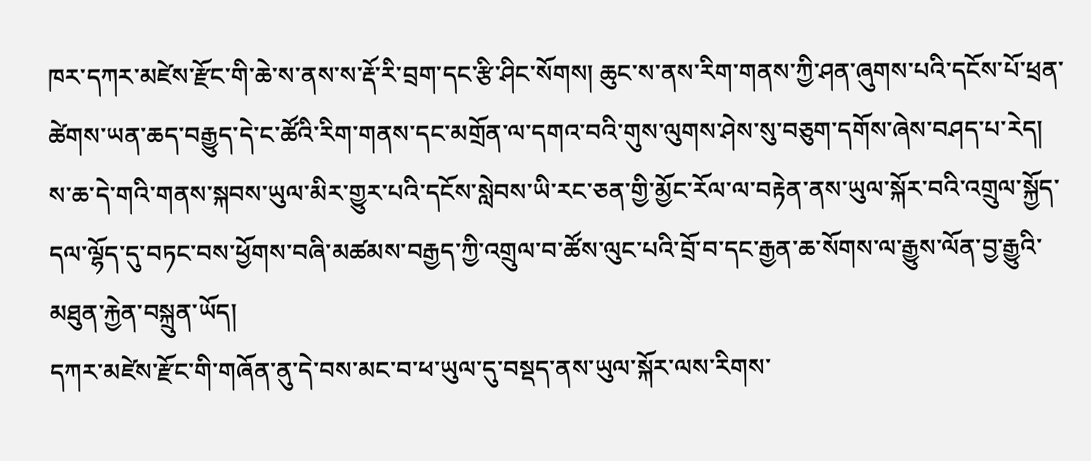ཁར་དཀར་མཛེས་རྫོང་གི་ཆེ་ས་ནས་ས་རྡོ་རི་བྲག་དང་རྩི་ཤིང་སོགས། ཆུང་ས་ནས་རིག་གནས་ཀྱི་ཤན་ཞུགས་པའི་དངོས་པོ་ཕྲན་ཚེགས་ཡན་ཆད་བརྒྱུད་དེ་ང་ཚོའི་རིག་གནས་དང་མགྲོན་ལ་དགའ་བའི་གུས་ལུགས་ཤེས་སུ་བཅུག་དགོས་ཞེས་བཤད་པ་རེད།
ས་ཆ་དེ་གའི་གནས་སྐབས་ཡུལ་མིར་གྱུར་པའི་དངོས་སླེབས་ཡི་རང་ཅན་གྱི་མྱོང་རོལ་ལ་བརྟེན་ནས་ཡུལ་སྐོར་བའི་འགྲུལ་སྐྱོད་དལ་ལྷོད་དུ་བཏང་བས་ཕྱོགས་བཞི་མཚམས་བརྒྱད་ཀྱི་འགྲུལ་བ་ཚོས་ལུང་པའི་བྲོ་བ་དང་རྒྱན་ཆ་སོགས་ལ་རྒྱུས་ལོན་བྱ་རྒྱུའི་མཐུན་རྐྱེན་བསྐྲུན་ཡོད།
དཀར་མཛེས་རྫོང་གི་གཞོན་ནུ་དེ་བས་མང་བ་ཕ་ཡུལ་དུ་བསྡད་ནས་ཡུལ་སྐོར་ལས་རིགས་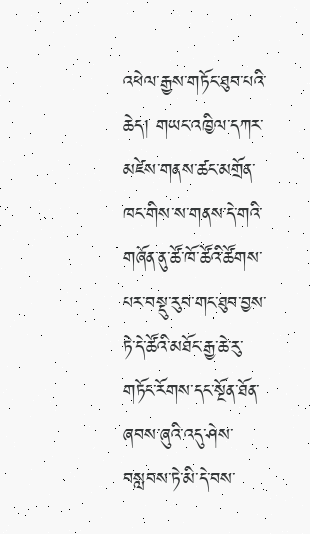འཕེལ་རྒྱས་གཏོང་ཐུབ་པའི་ཆེད། གཡང་འཁྱིལ་དཀར་མཛེས་གནས་ཚང་མགྲོན་ཁང་གིས་ས་གནས་དེ་གའི་གཞོན་ནུ་ཚོ་ཁོ་ཚོའི་ཚོགས་པར་བསྡུ་རུབ་གང་ཐུབ་བྱས་ཏེ་དེ་ཚོའི་མཐོང་རྒྱ་ཆེ་རུ་གཏོང་རོགས་དང་སྔོན་ཐོན་ཞབས་ཞུའི་འདུ་ཤེས་བསླབས་ཏེ་མི་དེ་བས་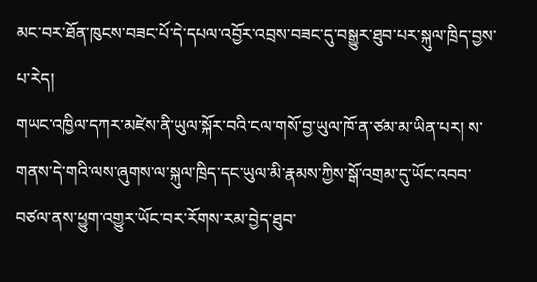མང་བར་ཐོན་ཁུངས་བཟང་པོ་དེ་དཔལ་འབྱོར་འབྲས་བཟང་དུ་བསྒྱུར་ཐུབ་པར་སྐུལ་ཁྲིད་བྱས་པ་རེད།
གཡང་འཁྱིལ་དཀར་མཛེས་ནི་ཡུལ་སྐོར་བའི་ངལ་གསོ་བྱ་ཡུལ་ཁོ་ན་ཙམ་མ་ཡིན་པར། ས་གནས་དེ་གའི་ལས་ཞུགས་ལ་སྐུལ་ཁྲིད་དང་ཡུལ་མི་རྣམས་ཀྱིས་སྒོ་འགྲམ་དུ་ཡོང་འབབ་བཙལ་ནས་ཕྱུག་འགྱུར་ཡོང་བར་རོགས་རམ་བྱེད་ཐུབ་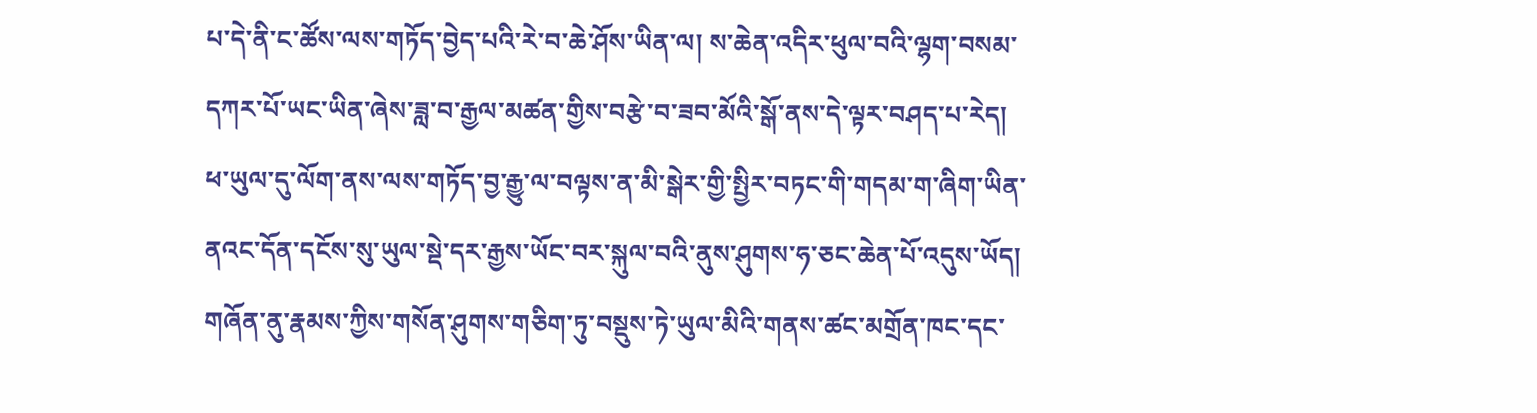པ་དེ་ནི་ང་ཚོས་ལས་གཏོད་བྱེད་པའི་རེ་བ་ཆེ་ཤོས་ཡིན་ལ། ས་ཆེན་འདིར་ཕུལ་བའི་ལྷག་བསམ་དཀར་པོ་ཡང་ཡིན་ཞེས་ཟླ་བ་རྒྱལ་མཚན་གྱིས་བརྩེ་བ་ཟབ་མོའི་སྒོ་ནས་དེ་ལྟར་བཤད་པ་རེད།
ཕ་ཡུལ་དུ་ལོག་ནས་ལས་གཏོད་བྱ་རྒྱུ་ལ་བལྟས་ན་མི་སྒེར་གྱི་སྤྱིར་བཏང་གི་གདམ་ག་ཞིག་ཡིན་ནའང་དོན་དངོས་སུ་ཡུལ་སྡེ་དར་རྒྱས་ཡོང་བར་སྐུལ་བའི་ནུས་ཤུགས་ཧ་ཅང་ཆེན་པོ་འདུས་ཡོད། གཞོན་ནུ་རྣམས་ཀྱིས་གསོན་ཤུགས་གཅིག་ཏུ་བསྡུས་ཏེ་ཡུལ་མིའི་གནས་ཚང་མགྲོན་ཁང་དང་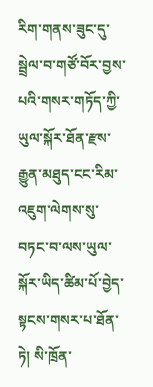རིག་གནས་ཟུང་དུ་སྦྲེལ་བ་གཙོ་བོར་བྱས་པའི་གསར་གཏོད་ཀྱི་ཡུལ་སྐོར་ཐོན་རྫས་རྒྱུན་མཐུད་ངང་རིམ་འཇུག་ལེགས་སུ་བཏང་བ་ལས་ཡུལ་སྐོར་ཡིད་ཚིམ་པོ་བྱེད་སྟངས་གསར་པ་ཐོན་ཏེ། སི་ཁྲོན་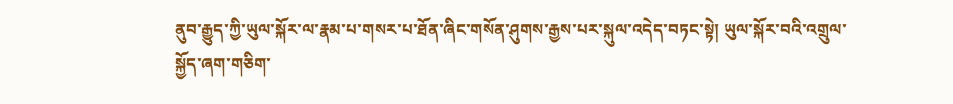ནུབ་རྒྱུད་ཀྱི་ཡུལ་སྐོར་ལ་རྣམ་པ་གསར་པ་ཐོན་ཞིང་གསོན་ཤུགས་རྒྱས་པར་སྐུལ་འདེད་བཏང་སྟེ། ཡུལ་སྐོར་བའི་འགྲུལ་སྐྱོད་ཞག་གཅིག་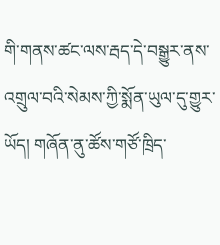གི་གནས་ཚང་ལས་རྦད་དེ་བསྒྱུར་ནས་འགྲུལ་བའི་སེམས་ཀྱི་སྨོན་ཡུལ་དུ་གྱུར་ཡོད། གཞོན་ནུ་ཚོས་གཙོ་ཁྲིད་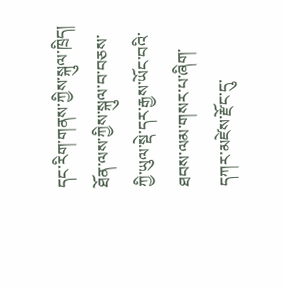དང་རིག་གནས་ཀྱིས་སྐུལ་ཁྲིད། ཐོན་ལས་ཀྱིས་སྐུལ་བ་བཅས་ཀྱི་ཡུལ་སྡེ་དར་རྒྱས་ཡོང་བའི་ཐབས་ལམ་གསར་པ་ཞིག་དཀར་མཛེས་རྫོང་དུ་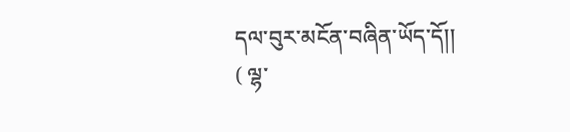དལ་བུར་མངོན་བཞིན་ཡོད་དོ།།
( ལྷ་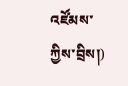འཛོམས་ཀྱིས་བྲིས།)